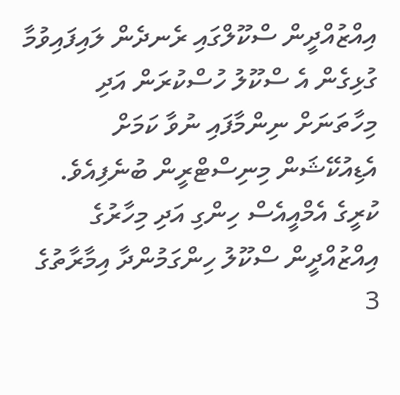އިއްޒުއްދީން ސްކޫލްގައި ރެނދެން ލައިފައިވުމާ ގުޅިގެން އެ ސްކޫލު ހުސްކުރަން އަދި މިހާތަނަށް ނިންމާފައި ނުވާ ކަމަށް އެޑިއުކޭޝަން މިނިސްޓްރީން ބުނެފިއެވެ.
ކުރީގެ އެމްއީއެސް ހިންގި އަދި މިހާރުގެ އިއްޒުއްދީން ސްކޫލު ހިންގަމުންދާ އިމާރާތުގެ 3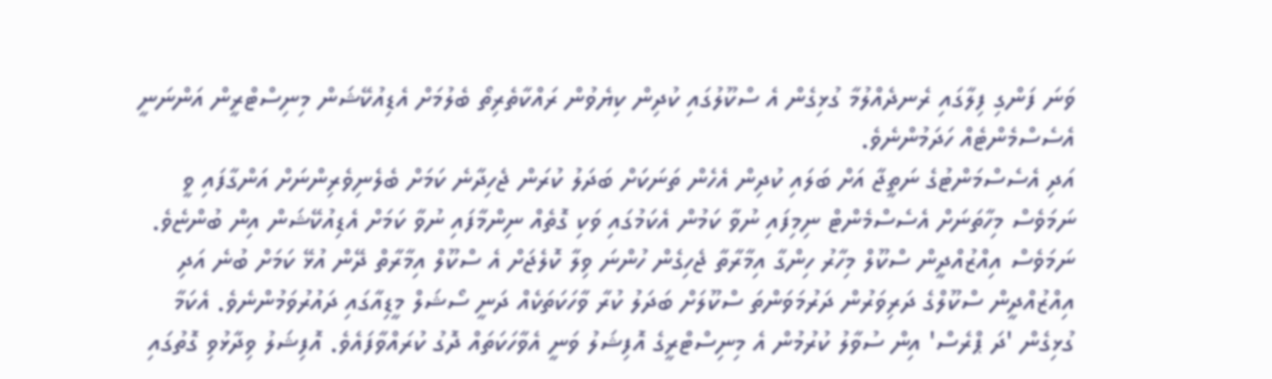ވަނަ ފަންގި ފިލާގައި ރެނދެއްލުމާ ގުޅިގެން އެ ސްކޫލުގައި ކުދިން ކިޔެވުން ރައްކާތެރިތޯ ބެލުމަށް އެޑިއުކޭޝަން މިނިސްޓްރީން އަންނަނީ އެސެސްމެންޓެއް ހަދަމުންނެވެ.
އަދި އެސެސްމަންޓުގެ ނަތީޖާ އަށް ބަލައި ކުދިން އެހެން ތަނަކަށް ބަދަލު ކުރަން ޖެހިދާނެ ކަމަށް ބެލެނިވެރިންނަށް އަންގާފައި ވީ ނަމަވެސް މިހާތަނަށް އެސެސްމެންޓް ނިމިފައި ނުވާ ކަމުން އެކަމުގައި ވަކި ގޮތެއް ނިންމާފައި ނުވާ ކަމަށް އެޑިއުކޭޝަން އިން ބުންޏެވެ.
ނަމަވެސް އިއްޒުއްދީން ސްކޫލް މިހާރު ހިންގާ އިމާރާތާ ޖެހިގެން ހުންނަ ވިލާ ކޮލެޖަށް އެ ސްކޫލް އިމާރާތް ދޭން އުޅޭ ކަމަށް ބުނެ އަދި އިއްޒުއްދީން ސްކޫލްގެ ދަރިވަރުން ދަރުމަވަންތަ ސްކޫލަށް ބަދަލު ކުރާ ވާހަކަތަކެއް ދަނީ ސޯޝަލް މީޑިއާގައި ދައުރުވަމުންނެވެ. އެކަމާ ގުޅިގެން 'ދަ ޕްރެސް' އިން ސުވާލު ކުރުމުން އެ މިނިސްޓްރީގެ އޮފިޝަލު ވަނީ އެވާހަކަތައް ދޮގު ކުރައްވާފައެވެ. އޮފިޝަލު ވިދާޅުވި ގޮތުގައި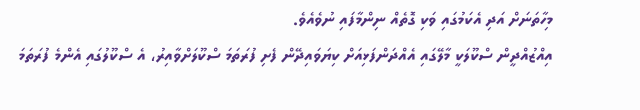މިހާތަނަށް އަދި އެކަމުގައި ވަކި ގޮތެއް ނިންމާފައި ނުވެއެވެ.
އިއްޒުއްދީން ސްކޫލަކީ މާލޭގައި އެއްދަންފަޅިއަށް ކިޔަވައިދޭން ފެށި ފުރަތަމަ ސްކޫލަށްވާއިރު، އެ ސްކޫލުގައި އެންމެ ފުރަތަމަ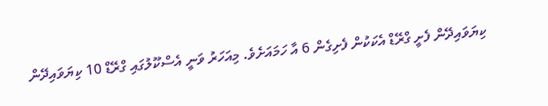ކިޔަވައިދޭން ފެށީ ގްރޭޑް އެކަކުން ފެށިގެން 6 އާ ހަމައަށެވެ. މިއަހަރު ވަނީ އެސްކޫލުގައި ގްރޭޑް 10 ކިޔަވައިދޭން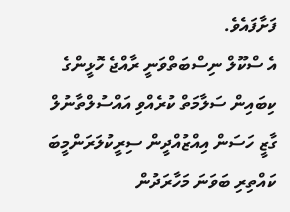ފަށާފައެވެ.
އެ ސްކޫލް ނިސްބަތްވަނީ ރާއްޖެ ހޮޅީންގެ ކިބައިން ސަލާމަތް ކުރެއްވި އައްސުލްތާނުލް ގާޒީ ހަސަން އިއްޒުއްދީން ސިރީކުލަރަންމީބަ ކައްތިރި ބަވަނަ މަހާރަދުން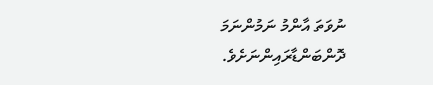ނުވަތަ އާންމު ނަމުންނަމަ ދޮންބަންޑާރައިންނަށެވެ.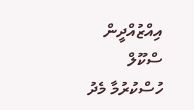އިއްޒުއްދީން ސްކޫލް ހުސްކުރުމާ މެދު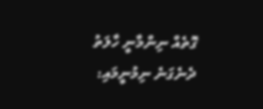ގޮތެއް ނިންމާނީ ހާލަތު ދެނެގަނެ ނިމުނީމައި: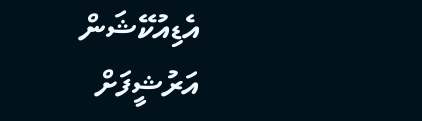އެޑިއުކޭޝަން
އަރުޝީފަށް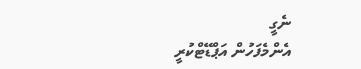ނެގީ
އެންމެފަހުން އަޕްޑޭޓްކުރީ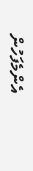އެންމެފަހުން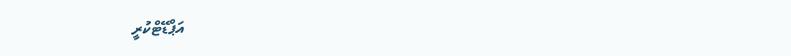އަޕްޑޭޓްކުރީ